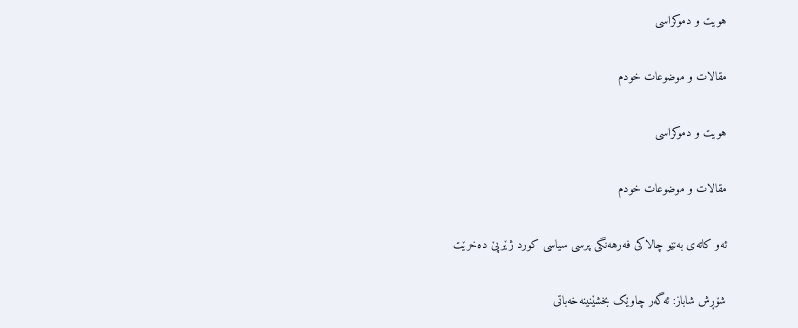هویت و دموکراسی

مقالات و موضوعات خودم

هویت و دموکراسی

مقالات و موضوعات خودم

ئه‌و کاته‌ى به‌نێو چالاکى فه‌رهه‌نگى پرسى سیاسى کورد ژێرپێ ده‌خرێت

شۆڕش شاباز: ئه‌گه‌ر چاوێک بخشێنینه‌‌خه‌باتى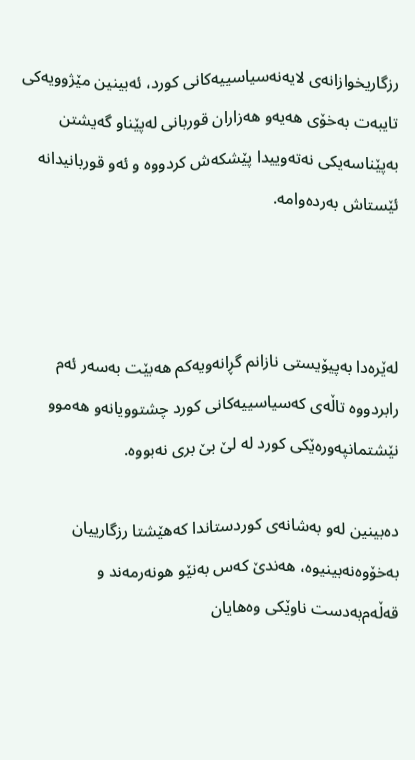رزگاریخوازانه‌ی لایه‌نه‌سیاسییه‌کانى کورد، ئه‌بینین مێژوویه‌کى تایبه‌ت به‌خۆى هه‌یه‌و هه‌زاران قوربانى له‌پێناو گه‌یشتن به‌پێناسه‌یکى نه‌ته‌وییدا پێشکه‌ش کردووه ‌و ئه‌و قوربانیدانه ئێستاش به‌رده‌وامه‌.



له‌ێره‌دا به‌پیۆیستى نازانم گڕانه‌ویه‌کم هه‌بێت به‌سه‌ر ئه‌م رابردووه‌ تاڵه‌ى که‌سیاسییه‌کانى کورد چشتوویانه‌و هه‌موو نێشتمانپه‌وره‌ێکى کورد له ‌لێ بێ برى نه‌بووه‌.

ده‌بینین له‌و بەشانە‌ى کوردستاندا که‌هێشتا رزگارییان به‌خۆوه‌نه‌بینیوه‌، هه‌ندێ که‌س به‌نێو هونه‌ر‌مه‌ند و قه‌ڵه‌م‌به‌دست ناوێکى وه‌هایان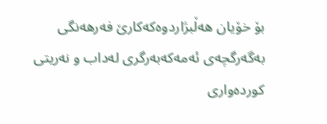بۆ خۆیان هه‌ڵبژاردوه‌که‌کارێ فه‌رهه‌نگى به‌گه‌رگچه‌ى ئه‌مه‌که‌به‌رگرى له‌داب و نه‌ریتى کورده‌وارى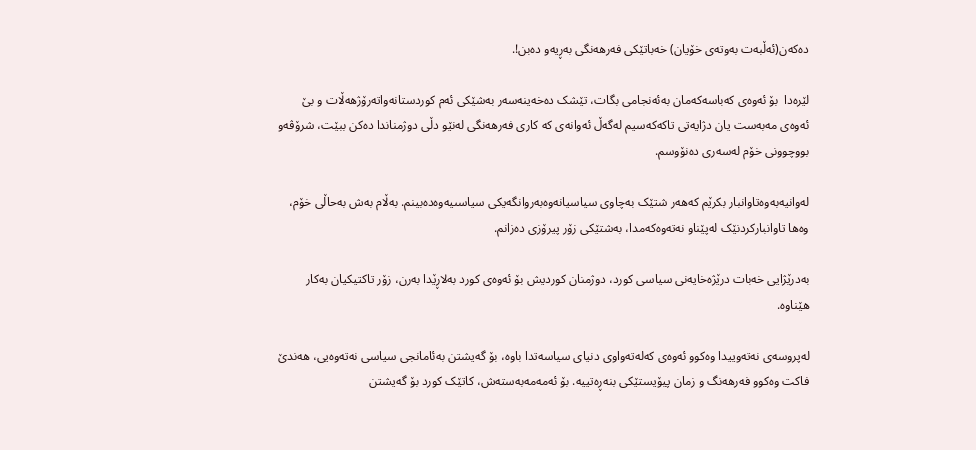ده‌که‌ن(ئه‌ڵبه‌ت به‌وته‌ى خۆیان) خه‌باتێکى فه‌رهه‌نگى به‌ڕیه‌و ده‌بن!.

لێره‌دا  بۆ ئه‌وه‌ى که‌باسه‌که‌مان به‌ئه‌نجامى بگات، تێشک ده‌خه‌ینه‌سه‌ر به‌شێکی ئه‌م کوردستانه‌واته‌رۆژهه‌ڵات و بێ ئه‌وه‌ى مه‌به‌ست یان دژایه‌تى تاکه‌که‌سیم له‌گه‌ڵ ئه‌وانه‌ی که‌ کارى فه‌رهه‌نگى له‌نێو دڵى دوژمناندا ده‌کن ببێت، شرۆڤه‌و بووچوونى خۆم له‌سه‌رى ده‌نۆوسم.

له‌وانیه‌به‌وه‌تاوانبار بکرێم که‌هه‌ر شتێک به‌چاوى سیاسیانه‌وه‌به‌روانگه‌یکى سیاسىیه‌وه‌ده‌بینم. به‌ڵام به‌ش به‌حاڵى خۆم، وه‌ها تاوانبارکردنێک له‌پێناو نه‌ته‌وه‌که‌مدا، به‌شتێکى زۆر پیرۆزى ده‌زانم.

به‌درێژایى خه‌بات درێژه‌خایه‌نى سیاسى کورد، دوژمنان کوردیش بۆ ئه‌وه‌ى کورد به‌لاڕێدا به‌رن، زۆر تاکتیکیان به‌کار هێناوه‌.

له‌پروسه‌ى نه‌ته‌وییدا وه‌کوو ئه‌وه‌ى که‌له‌ته‌واوى دنیاى سیاسه‌تدا باوه‌، بۆ گه‌یشتن به‌ئامانجى سیاسى نه‌ته‌وه‌یى، هه‌ندێ فاکت وه‌کوو فه‌رهه‌نگ و زمان پیۆیستێکى بنه‌ڕه‌تییه‌. بۆ ئه‌مه‌مه‌به‌سته‌ش، کاتێک کورد بۆ گه‌یشتن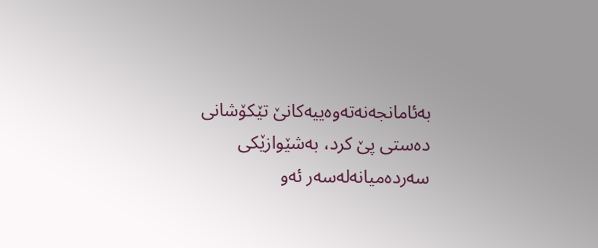به‌ئامانجه‌نه‌ته‌وه‌ییه‌کانێ تێکۆشانى ده‌ستى پێ کرد، به‌شێوازێکى سه‌رده‌میانه‌له‌سه‌ر ئه‌و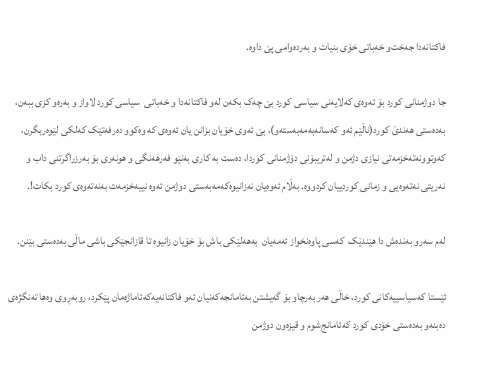فاکتانه‌دا جه‌خت‌و خه‌باتى خۆى بنیات و به‌رده‌وامى پێ داوه‌.

جا دوژمنانى کورد بۆ ئه‌وه‌ى که‌لایه‌نى سیاسى کورد بێ چه‌ک بکه‌ن له‌و فاکتانه‌دا و خه‌باتى  سیاسى کورد لاواز و به‌ره‌و کزى ببه‌ن، به‌ده‌ستى هه‌ندێ کورد(ناڵێم ئه‌و که‌سانه‌به‌مه‌به‌سته‌و)، بێ ئه‌وى خۆیان بزانن یان ئه‌وه‌ى که ‌وه‌کوو ده‌رفه‌تێک که‌لکی لێوه‌ربگرن، که‌وتوونه‌ته‌‌خزمه‌تى نیازى دژمن و له‌تریبۆنى دۆژمنانى کوردا، ده‌ست به کارى به‌نێو فه‌رهه‌نگى و هونه‌رى بۆ به‌رزراگرتنى داب و نه‌ریتى نه‌ته‌وه‌یى و زمانى کوردییان کردووه‌. به‌ڵام ئه‌وه‌یان نه‌زانیوه‌‌که‌مه‌به‌ستى دوژمن ئه‌وه نییه‌خزمه‌ت به‌نه‌ته‌وه‌ى کورد بکات!.

له‌م سه‌رو به‌نده‌ش دا هێندێک  که‌سی پاوه‌نخواز ئه‌مه‌یان  به‌هه‌لێکى باش بۆ خۆیان زانیوه‌ تا قازانجێکى باشى ماڵى به‌ده‌ستى بێنن.

ئێستا که‌سیاسییه‌کانى کورد، خاڵى هه‌ر به‌رچاو بۆ گه‌یشتن به‌ئامانجه‌که‌نیان ئه‌و فاکتانه‌یه‌که‌ئاماژه‌مان پێکرد، روبه‌ڕوى وه‌ها ته‌نگژه‌ى ده‌بنه‌و ‌به‌ده‌ستى خۆدى کورد که‌ئامانج‌شوم و قیزه‌ون دوژمن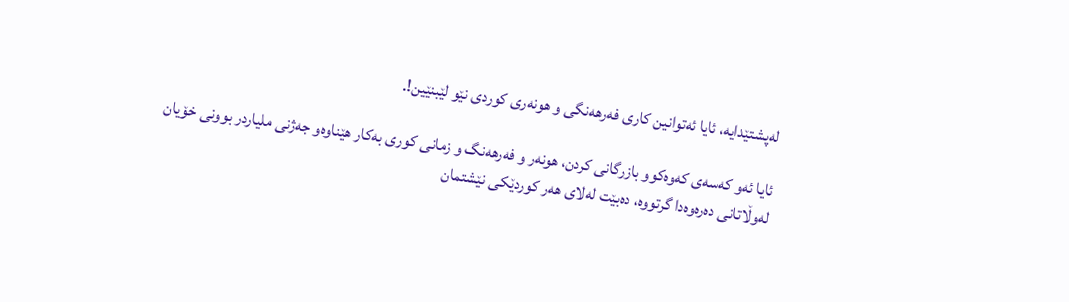له‌پشتێدایه‌، ئایا ئه‌توانین کارى فه‌رهه‌نگى و هونه‌رى کوردى نێو ‌لێبنێین!.

ئایا ئه‌و که‌سه‌ى که‌وه‌کوو بازرگانى کردن، هونه‌ر و فه‌رهه‌نگ و زمانى کورى به‌کار هێناوه‌و جه‌ژنى ملیاردر بوونى خۆیان له‌وڵاتانی ده‌ره‌وه‌دا گرتووه‌، ده‌بێت له‌لاى هه‌ر کوردێکى نێشتمان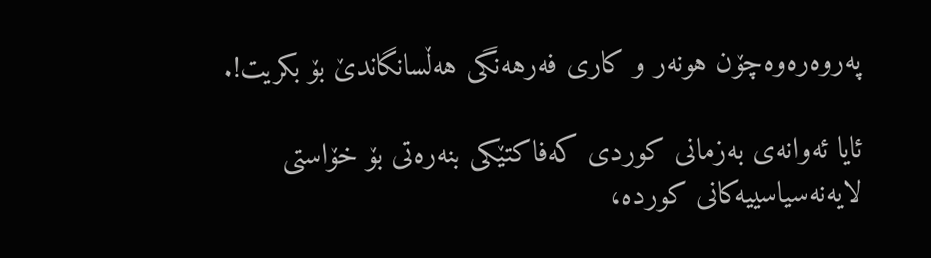په‌روه‌ره‌وه‌چۆن هونه‌ر و کارى فه‌رهه‌نگى هه‌‌ڵسانگاندێ بۆ بکریت!.

ئایا ئه‌وانه‌ى به‌زمانى کوردى که‌فاکتێکى بنه‌ره‌تى بۆ خۆاستى لایه‌نه‌سیاسییه‌کانى کورده‌،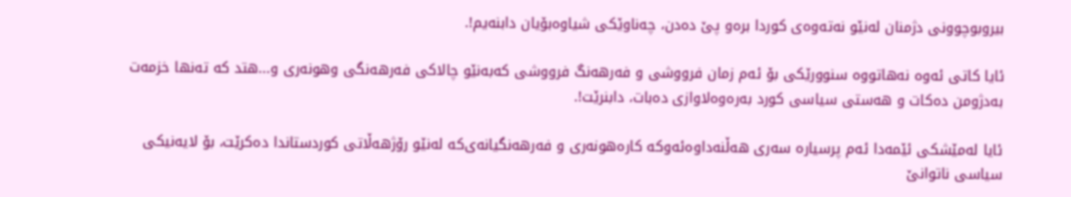بیروبوچوونى دژمنان له‌نێو نه‌ته‌وه‌ى کوردا بره‌و پێ ده‌دن، چه‌ناوێکى شیاوه‌بۆیان دابنه‌یم!.

ئایا کاتى ئه‌وه‌ نه‌هاتووه‌ سنوورێکى بۆ ئه‌م زمان فرووشى و فه‌رهه‌نگ فرووشى که‌به‌نێو چالاکى فه‌رهه‌نگى وهونه‌رى و...هتد که ‌ته‌نها خزمه‌ت به‌دژومن ده‌کات و هه‌ستى سیاسى کورد به‌ره‌وه‌لاوازى ده‌بات، دابنرێت!.

ئایا له‌مێشکى ئێمه‌دا ئه‌م پرسیاره‌ سه‌ری هه‌ڵنه‌داوه‌ئه‌وکه‌ کاره‌هونه‌رى و فه‌رهه‌نگیانه‌ی‌که‌ له‌نێو رۆژهه‌ڵاتی کوردستاندا ده‌کرێت، بۆ لایه‌نیکى سیاسى ناتوانێ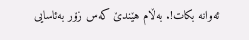ئه‌وانه ‌بکات!. به‌ڵام هێندێ که‌س زۆر به‌ئاسایى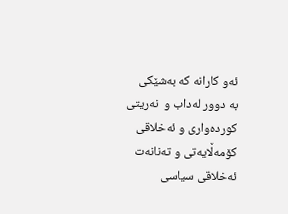ئه‌و کارانه ‌که‌ به‌شێکى به ‌دوور له‌داب و  نه‌ریتی کورده‌وارى و ئه‌خلاقى کۆمه‌ڵایه‌تى و ته‌نانه‌ت ئه‌خلاقى سیاسى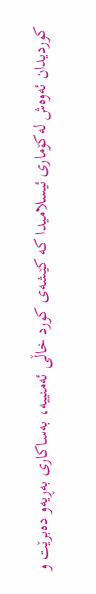کوردیدان ئه‌وه‌ش له‌کۆمارى ئیسلامیدا که‌ کێشه‌ى کورد خاڵى ئه‌منییه‌، به‌ساکارى به‌ڕیه‌و ده‌برێت و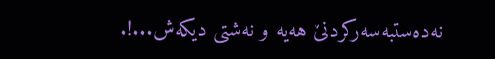نه‌ده‌ستبه‌سه‌رکردنێ هه‌یه ‌و نه‌شتی دیکه‌ش...!.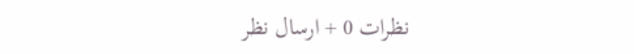نظرات 0 + ارسال نظر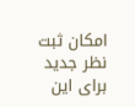امکان ثبت نظر جدید برای این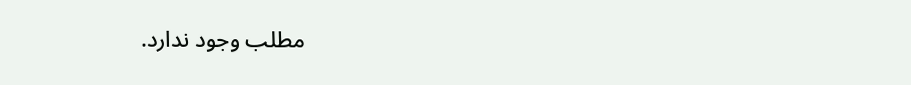مطلب وجود ندارد.